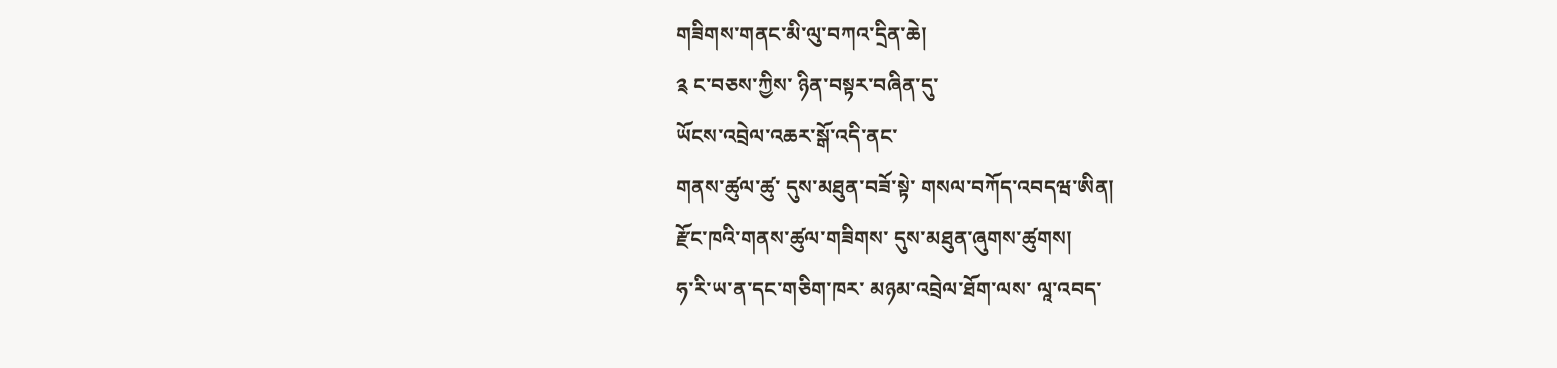གཟིགས་གནང་མི་ལུ་བཀའ་དྲིན་ཆེ།
༉ ང་བཅས་ཀྱིས་ ཉིན་བསྟར་བཞིན་དུ་
ཡོངས་འབྲེལ་འཆར་སྒོ་འདི་ནང་
གནས་ཚུལ་ཚུ་ དུས་མཐུན་བཟོ་སྟེ་ གསལ་བཀོད་འབདཝ་ཨིན།
རྫོང་ཁའི་གནས་ཚུལ་གཟིགས་ དུས་མཐུན་ཞུགས་ཚུགས།
ཧ་རི་ཡ་ན་དང་གཅིག་ཁར་ མཉམ་འབྲེལ་ཐོག་ལས་ ལཱ་འབད་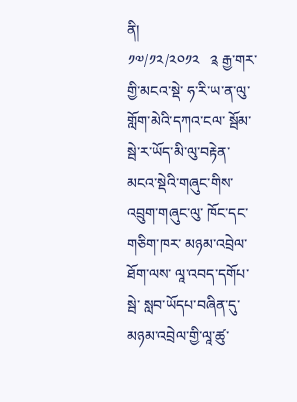ནི།
༡༧/༡༢/༢༠༡༢   ༉ རྒྱ་གར་གྱི་མངའ་སྡེ་ ཧ་རི་ཡ་ན་ལུ་ གློག་མེའི་དཀའ་ངལ་ སྦོམ་སྦེ་ར་ཡོད་མི་ལུ་བརྟེན་ མངའ་སྡེའི་གཞུང་གིས་ འབྲུག་གཞུང་ལུ་ ཁོང་དང་གཅིག་ཁར་ མཉམ་འབྲེལ་ཐོག་ལས་ ལཱ་འབད་དགོཔ་སྦེ་ སླབ་ཡོདཔ་བཞིན་དུ་ མཉམ་འབྲེལ་གྱི་ལཱ་ཚུ་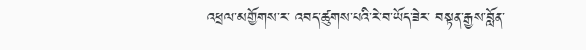འཕྲལ་མགྱོགས་ར་ འབད་ཚུགས་པའི་རེ་བ་ཡོད་ཟེར་ བསྟན་རྒྱས་བློན་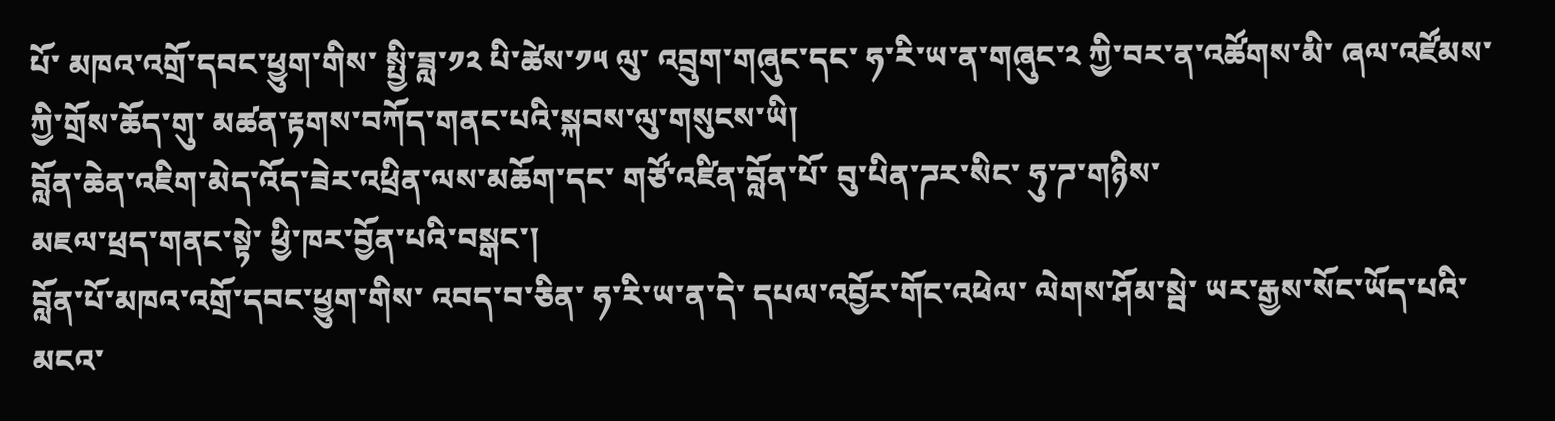པོ་ མཁའ་འགྲོ་དབང་ཕྱུག་གིས་ སྤྱི་ཟླ་༡༢ པི་ཚེས་༡༥ ལུ་ འབྲུག་གཞུང་དང་ ཧ་རི་ཡ་ན་གཞུང་༢ ཀྱི་བར་ན་འཚོགས་མི་ ཞལ་འཛོམས་ཀྱི་གྲོས་ཆོད་གུ་ མཚན་རྟགས་བཀོད་གནང་པའི་སྐབས་ལུ་གསུངས་ཡི།
བློན་ཆེན་འཇིག་མེད་འོད་ཟེར་འཕྲིན་ལས་མཆོག་དང་ གཙོ་འཛིན་བློན་པོ་ བུ་པིན་ཌར་སིང་ ཧུ་ཌ་གཉིས་
མཇལ་ཕྲད་གནང་སྟེ་ ཕྱི་ཁར་བྱོན་པའི་བསྒང་།
བློན་པོ་མཁའ་འགྲོ་དབང་ཕྱུག་གིས་ འབད་བ་ཅིན་ ཧ་རི་ཡ་ན་དེ་ དཔལ་འབྱོར་གོང་འཕེལ་ ལེགས་ཤོམ་སྦེ་ ཡར་རྒྱས་སོང་ཡོད་པའི་ མངའ་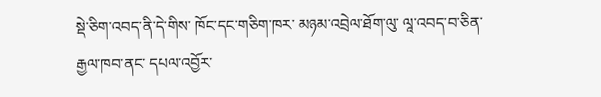སྡེ་ཅིག་འབད་ནི་དེ་གིས་ ཁོང་དང་གཅིག་ཁར་ མཉམ་འབྲེལ་ཐོག་ལུ་ ལཱ་འབད་བ་ཅིན་ རྒྱལ་ཁབ་ནང་ དཔལ་འབྱོར་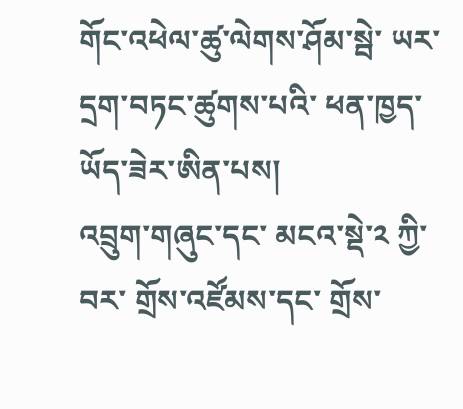གོང་འཕེལ་ཚུ་ལེགས་ཤོམ་སྦེ་ ཡར་དྲག་བཏང་ཚུགས་པའི་ ཕན་ཁྱད་ཡོད་ཟེར་ཨིན་པས།
འབྲུག་གཞུང་དང་ མངའ་སྡེ་༢ ཀྱི་བར་ གྲོས་འཛོམས་དང་ གྲོས་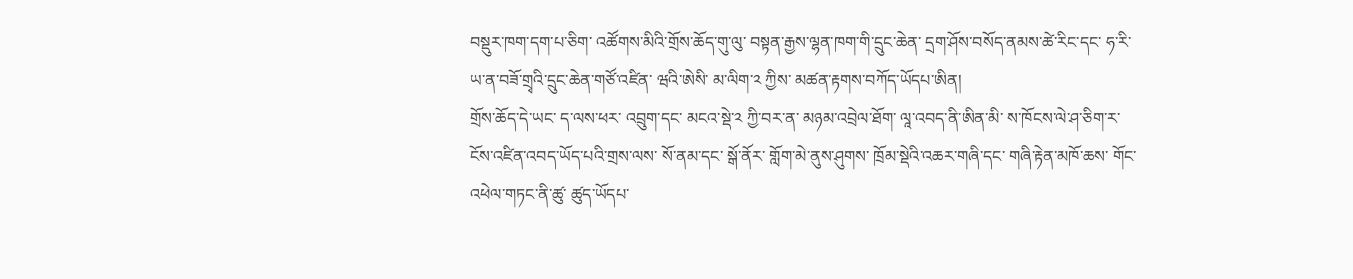བསྡུར་ཁག་དག་པ་ཅིག་ འཚོགས་མིའི་གྲོས་ཆོད་གུ་ལུ་ བསྟན་རྒྱས་ལྷན་ཁག་གི་དྲུང་ཆེན་ དྲག་ཤོས་བསོད་ནམས་ཚེ་རིང་དང་ ཧ་རི་ཡ་ན་བཟོ་གྲྭའི་དྲུང་ཆེན་གཙོ་འཛིན་ ཝའི་ཨེསི་ མ་ལིག་༢ ཀྱིས་ མཚན་རྟགས་བཀོད་ཡོདཔ་ཨིན།
གྲོས་ཆོད་དེ་ཡང་ ད་ལས་ཕར་ འབྲུག་དང་ མངའ་སྡེ་༢ ཀྱི་བར་ན་ མཉམ་འབྲེལ་ཐོག་ ལཱ་འབད་ནི་ཨིན་མི་ ས་ཁོངས་ལེ་ཤ་ཅིག་ར་ ངོས་འཛིན་འབད་ཡོད་པའི་གྲས་ལས་ སོ་ནམ་དང་ སྒོ་ནོར་ གློག་མེ་ནུས་ཤུགས་ ཁྲོམ་སྡེའི་འཆར་གཞི་དང་ གཞི་རྟེན་མཁོ་ཆས་ གོང་འཕེལ་གཏང་ནི་ཚུ་ ཚུད་ཡོདཔ་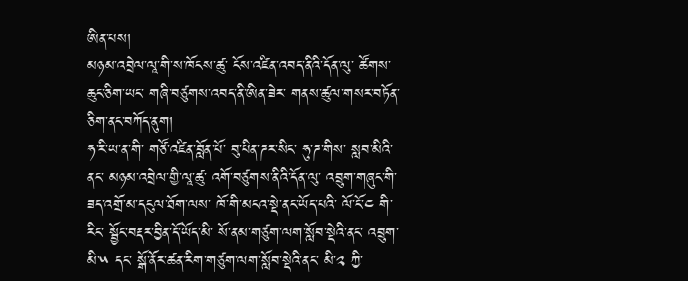ཨིན་པས།
མཉམ་འབྲེལ་ལཱ་གི་ས་ཁོངས་ཚུ་ ངོས་འཛིན་འབད་ནིའི་དོན་ལུ་ ཚོགས་ཆུང་ཅིག་ཡང་ གཞི་བཙུགས་འབད་ནི་ཨིན་ཟེར་ གནས་ཚུལ་གསར་བཏོན་ཅིག་ནང་བཀོད་ནུག།
ཧ་རི་ཡ་ན་གི་ གཙོ་འཛིན་བློན་པོ་ བུ་པིན་ཌར་སིང་ ཧུ་ཌ་གིས་ སླབ་མིའི་ནང་ མཉམ་འབྲེལ་གྱི་ལཱ་ཚུ་ འགོ་བཙུགས་ནིའི་དོན་ལུ་ འབྲུག་གཞུང་གི་ ཟད་འགྲོ་མ་དངུལ་ཐོག་ལས་ ཁོ་གི་མངའ་སྡེ་ནང་ཡོད་པའི་ ལོ་ངོ་༤ གི་རིང་ སྦྱོང་བརྡར་བྱིན་དོ་ཡོད་མི་ སོ་ནམ་གཙུག་ལག་སློབ་སྡེའི་ནང་ འབྲུག་མི་༥ དང་ སྒོ་ནོར་ཚན་རིག་གཙུག་ལག་སློབ་སྡེའི་ནང་ མི་༢ ཀྱི་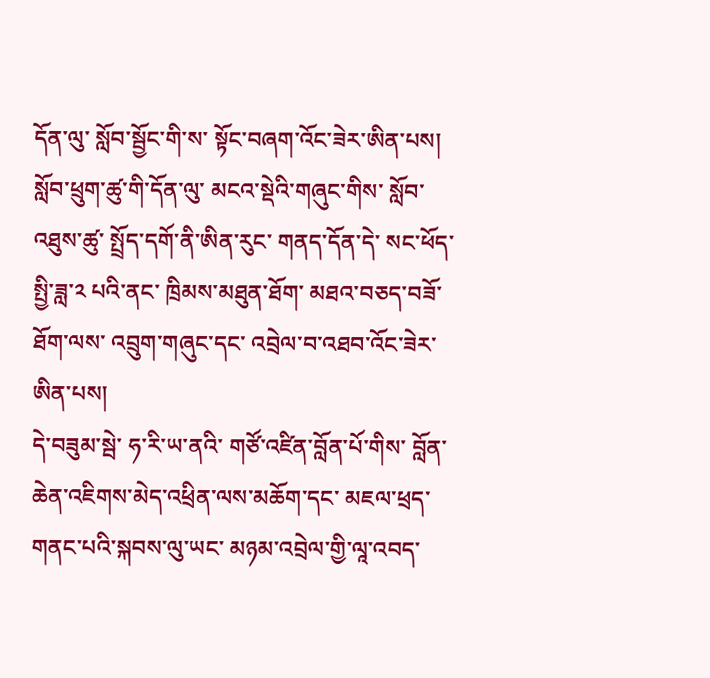དོན་ལུ་ སློབ་སྦྱོང་གི་ས་ སྟོང་བཞག་འོང་ཟེར་ཨིན་པས།
སློབ་ཕྲུག་ཚུ་གི་དོན་ལུ་ མངའ་སྡེའི་གཞུང་གིས་ སློབ་འཐུས་ཚུ་ སྤྲོད་དགོ་ནི་ཨིན་རུང་ གནད་དོན་དེ་ སང་ཕོད་སྤྱི་ཟླ་༢ པའི་ནང་ ཁྲིམས་མཐུན་ཐོག་ མཐའ་བཅད་བཟོ་ཐོག་ལས་ འབྲུག་གཞུང་དང་ འབྲེལ་བ་འཐབ་འོང་ཟེར་ཨིན་པས།
དེ་བཟུམ་སྦེ་ ཧ་རི་ཡ་ནའི་ གཙོ་འཛིན་བློན་པོ་གིས་ བློན་ཆེན་འཇིགས་མེད་འཕྲིན་ལས་མཆོག་དང་ མཇལ་ཕྲད་གནང་པའི་སྐབས་ལུ་ཡང་ མཉམ་འབྲེལ་གྱི་ལཱ་འབད་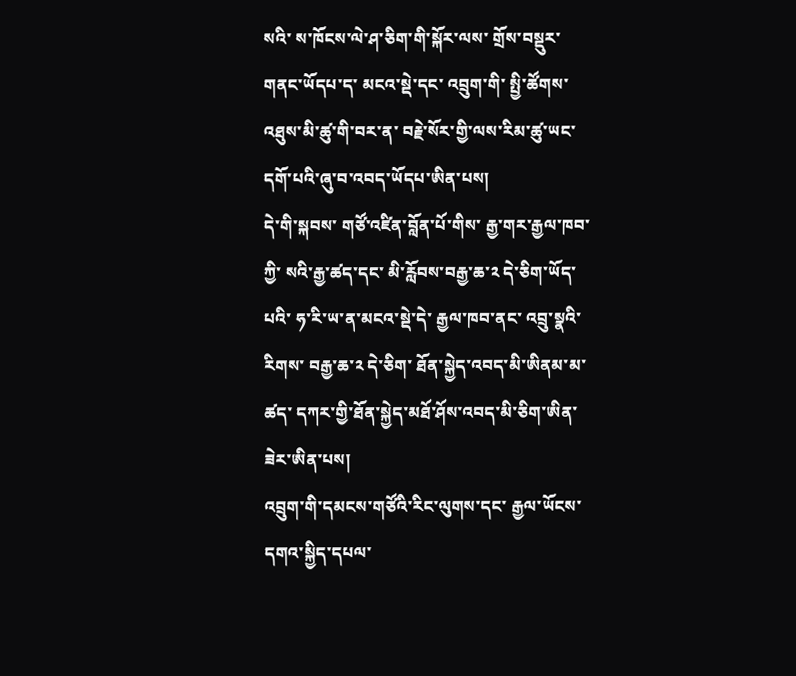སའི་ ས་ཁོངས་ལེ་ཤ་ཅིག་གི་སྐོར་ལས་ གྲོས་བསྡུར་གནང་ཡོདཔ་ད་ མངའ་སྡེ་དང་ འབྲུག་གི་ སྤྱི་ཚོགས་འཐུས་མི་ཚུ་གི་བར་ན་ བརྗེ་སོར་གྱི་ལས་རིམ་ཚུ་ཡང་ དགོ་པའི་ཞུ་བ་འབད་ཡོདཔ་ཨིན་པས།
དེ་གི་སྐབས་ གཙོ་འཛིན་བློན་པོ་གིས་ རྒྱ་གར་རྒྱལ་ཁབ་ཀྱི་ སའི་རྒྱ་ཚད་དང་ མི་རློབས་བརྒྱ་ཆ་༢ དེ་ཅིག་ཡོད་པའི་ ཧ་རི་ཡ་ན་མངའ་སྡེ་དེ་ རྒྱལ་ཁབ་ནང་ འབྲུ་སྣའི་རིགས་ བརྒྱ་ཆ་༢ དེ་ཅིག་ ཐོན་སྐྱེད་འབད་མི་ཨིནམ་མ་ཚད་ དཀར་གྱི་ཐོན་སྐྱེད་མཐོ་ཤོས་འབད་མི་ཅིག་ཨིན་ཟེར་ཨིན་པས།
འབྲུག་གི་དམངས་གཙོའི་རིང་ལུགས་དང་ རྒྱལ་ཡོངས་དགའ་སྐྱིད་དཔལ་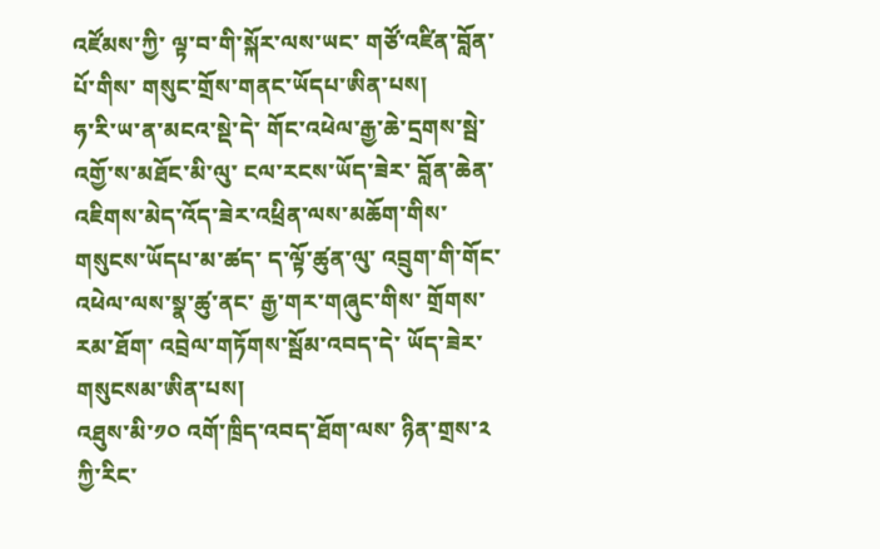འཛོམས་ཀྱི་ ལྟ་བ་གི་སྐོར་ལས་ཡང་ གཙོ་འཛིན་བློན་པོ་གིས་ གསུང་གྲོས་གནང་ཡོདཔ་ཨིན་པས།
ཧ་རི་ཡ་ན་མངའ་སྡེ་དེ་ གོང་འཕེལ་རྒྱ་ཆེ་དྲགས་སྦེ་འགྱོ་ས་མཐོང་མི་ལུ་ ངལ་རངས་ཡོད་ཟེར་ བློན་ཆེན་འཇིགས་མེད་འོད་ཟེར་འཕྲིན་ལས་མཆོག་གིས་ གསུངས་ཡོདཔ་མ་ཚད་ ད་ལྟོ་ཚུན་ལུ་ འབྲུག་གི་གོང་འཕེལ་ལས་སྣ་ཚུ་ནང་ རྒྱ་གར་གཞུང་གིས་ གྲོགས་རམ་ཐོག་ འབྲེལ་གཏོགས་སྦོམ་འབད་དེ་ ཡོད་ཟེར་གསུངསམ་ཨིན་པས།
འཐུས་མི་༡༠ འགོ་ཁྲིད་འབད་ཐོག་ལས་ ཉིན་གྲས་༢ ཀྱི་རིང་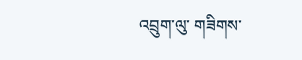འབྲུག་ལུ་ གཟིགས་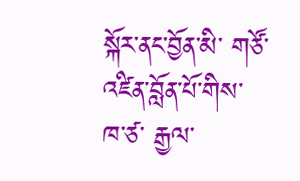སྐོར་ནང་བྱོན་མི་ གཙོ་འཛིན་བློན་པོ་གིས་ ཁ་ཙ་ རྒྱལ་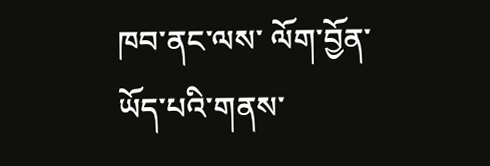ཁབ་ནང་ལས་ ལོག་བྱོན་ཡོད་པའི་གནས་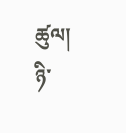ཚུལ།
ཉི་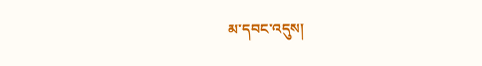མ་དབང་འདུས།